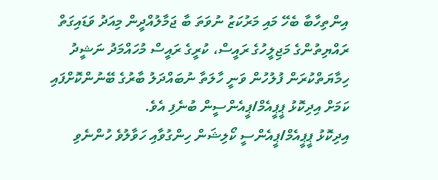އިންތިހާބާ ބެހޭ މައި މަރުކަޒު ނުވަތަ ބާ ޖަމާލުއްދީން މިއަދު ވަޑައިގަތް ރައްޔިތުންގެ މަޖިލީހުގެ ރައީސް، ކުރީގެ ރައީސް މުހައްމަދު ނަޝީދު ހިމާޔަތްކުރަން ފުލުހުން ވަނީ ހާލަތާ ނުބައްދަލު ބާރުގެ ބޭނުންކޮށްފައި ކަމަށް އިދިކޮޅު ޕީޕީއެމް/ޕީއެންސީން ބުނެފި އެވެ.
އިދިކޮޅު ޕީޕީއެމް/ޕީއެންސީ ކޯލިޝަން ހިންގުވާއި ހަވާލުވެ ހުންނެވި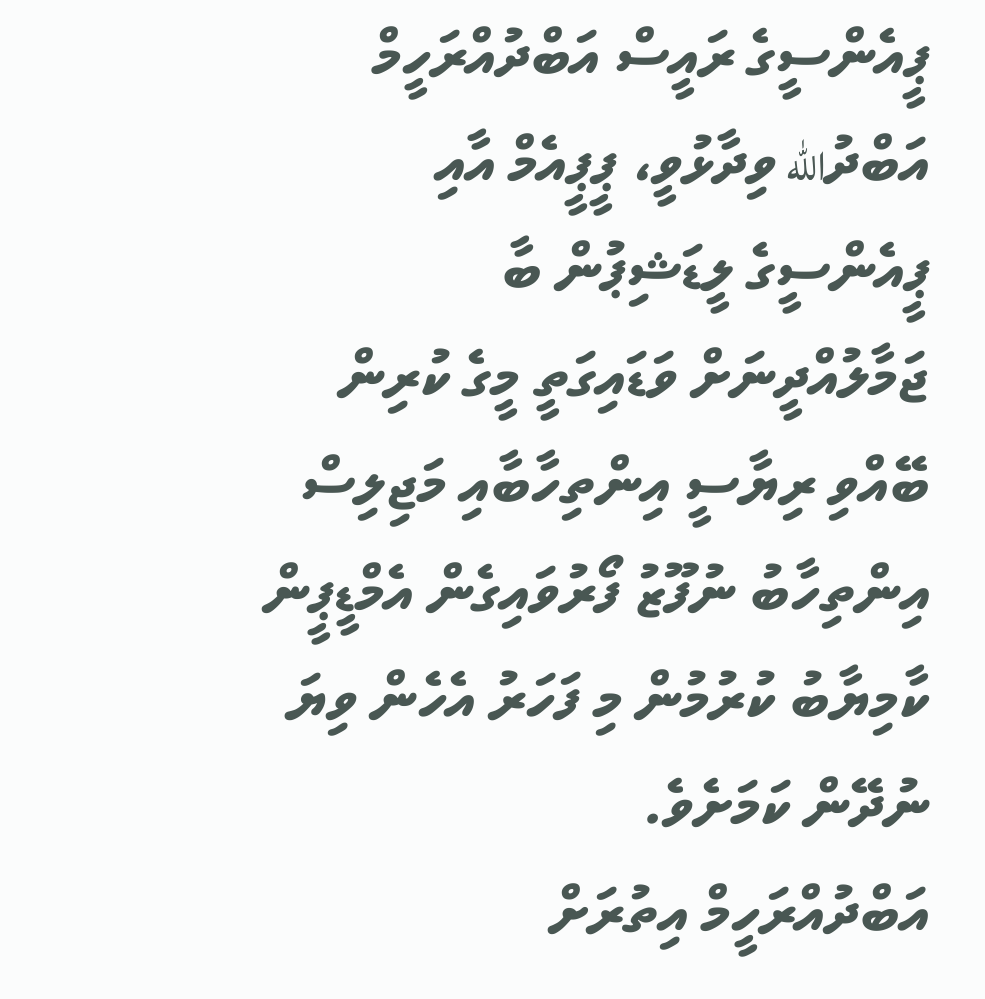ޕީއެންސީގެ ރައީސް އަބްދުއްރަހީމް އަބްދުالله ވިދާޅުވީ، ޕީޕީއެމް އާއި ޕީއެންސީގެ ލީޑަޝިޕުން ބާ ޖަމާލުއްދީނަށް ވަޑައިގަތީ މީގެ ކުރިން ބޭއްވި ރިޔާސީ އިންތިހާބާއި މަޖިލިސް އިންތިހާބު ނުފޫޒު ފޯރުވައިގެން އެމްޑީޕީން ކާމިޔާބު ކުރުމުން މި ފަހަރު އެހެން ވިޔަ ނުދޭން ކަމަށެވެ.
އަބްދުއްރަހީމް އިތުރަށް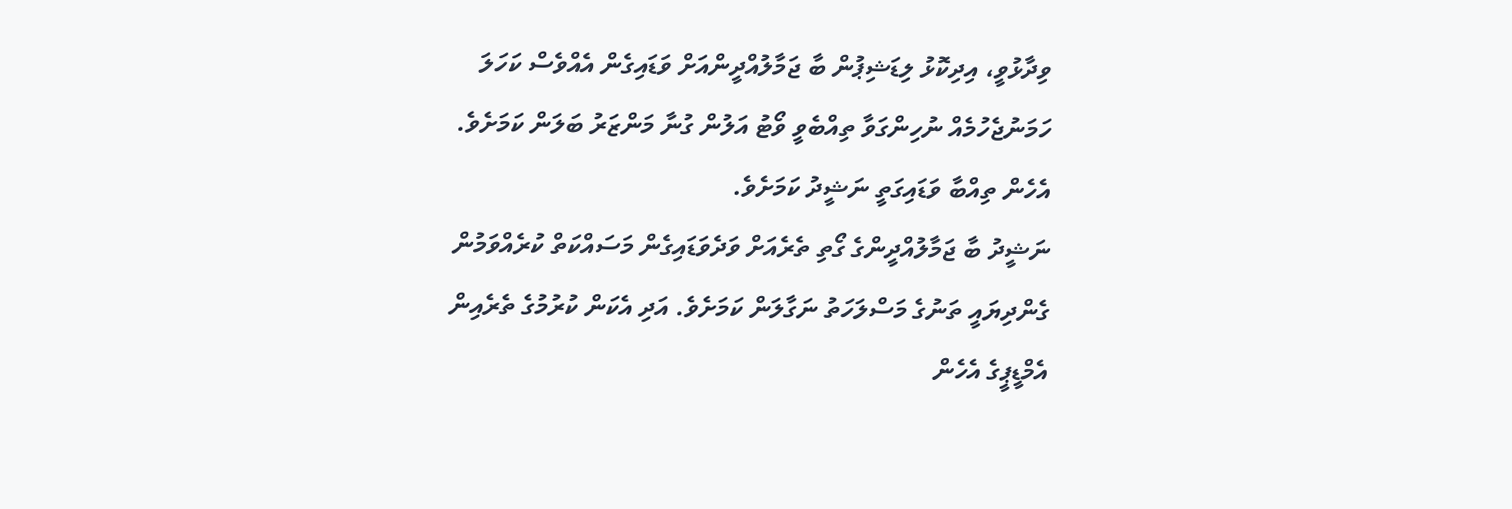ވިދާޅުވީ، އިދިކޮޅު ލިޑަޝިޕުން ބާ ޖަމާލުއްދީންއަށް ވަޑައިގެން އެއްވެސް ކަހަލަ ހަމަނުޖެހުމެއް ނުހިންގަވާ ތިއްބެވީ ވޯޓު އަލުން ގުނާ މަންޒަރު ބަލަން ކަމަށެވެ. އެހެން ތިއްބާ ވަޑައިގަތީ ނަޝީދު ކަމަށެވެ.
ނަޝީދު ބާ ޖަމާލުއްދީންގެ ގޯތި ތެރެއަށް ވަދެވަޑައިގެން މަސައްކަތް ކުރެއްވަމުން ގެންދިޔައީ ތަނުގެ މަސްލަހަތު ނަގާލަން ކަމަށެވެ. އަދި އެކަން ކުރުމުގެ ތެރެއިން އެމްޑީޕީގެ އެހެން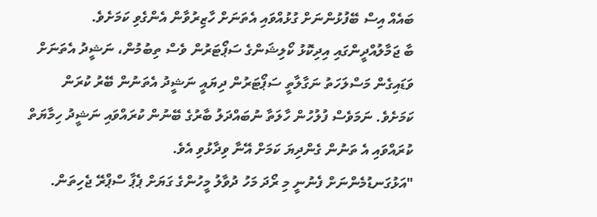ބައެއް އިސް ބޭފުޅުންނަށް ގުޅުއްވައި އެތަނަށް ހާޒިރުވާން އެންގެވި ކަމަށެވެ.
ބާ ޖަމާލުއްދީންގައި އިދިކޮޅު ކޯލިޝަންގެ ސަޕޯޓަރުން ވެސް ތިބުމުން، ނަޝީދު އެތަނަށް ވަޑައިގެން މަސްލަހަތު ނަގާލާތީ ސަޕޯޓަރުން ދިޔައީ ނަޝީދު އެތަނުން ބޭރު ކުރަން ކަމަށެވެ. ނަމަވެސް ފުލުހުން ހާލަތާ ނުބައްދަލު ބާރުގެ ބޭނުން ކުރައްވައި ނަޝީދު ހިމާޔަތް ކުރައްވައި އެ ތަނުން ގެންދިޔަ ކަމަށް އޭނާ ވިދާޅުވި އެވެ.
"އަޅުގަނޑުމެންނަށް ފެނުނީ މި ރޯދަ މަހު ދުވާލު މީހުންގެ ގަޔަށް ޕެޕާ ސްޕްރޭ ޖެހިތަން.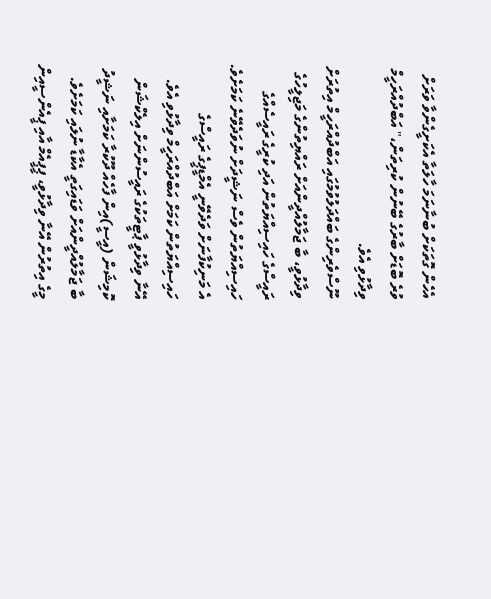އެހެން ގޮތަކަށް ބުނާނަމަ ހާލަތާ އެކަށީގެންވާ ވަރަށް ވުރެ ބޮޑަށް ބާރުގެ ބޭނުން ކުރިތަން،" އަބްދުއްރަހީމް ވިދާޅުވި އެވެ.
ނޫސްވެރިންގެ ބައްދަލުވުމުގައި އަބްދުއްރަހީމް އިތުރަށް ވިދާޅުވީ، ބާ ޖަމާލުއްދީންއަށް ރައްޔިތުންގެ މަޖިލީހުގެ ރައީސްގެ ހައިސިއްޔަތުން އަދި ކުރީގެ ރައީސެއްގެ ހައިސިއްޔަތުން ވެސް ނަޝީދަށް ނުވަދެވޭނެ ކަމަށެވެ. އެ މަނިކުފާނަށް ވަދެވޭނީ އެމްޑީޕީގެ ރައީސްގެ ހައިސިއްޔަތުން ކަމަށް އަބްދުއްރަހީމް ވިދާޅުވި އެވެ.
އޭނާ ވިދާޅުވީ ޕާޓީތަކުގެ ރައީސުންނަށް އިލެކްޝަން ކޮމިޝަން (އީސީ)އިން ފާހެއް ދޫކުރާ ކަމަށާއި ނަޝީދު ބާ ޖަމާލުއްދީންއަށް ވަޑައިގަތީ އެކާޑާ ނުލައި ކަމަށެވެ.
މީގެ އިތުރުން އޭނާ ވިދާޅުވީ، ޕީޕީއެމް އާއި ޕީއެންސީއިން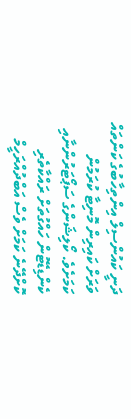ދަނީ ކައުންސިލް އިންތިހާބުގެ ކަންތައް ވަރަށް ކައިރިން މޮނިޓާ ކުރަމުން ކަމަށެވެ. ކޯލިޝަންގެ ސަޕޯޓަރުންނާއި ކެންޑިޑޭޓުން ހައްގުތަށް ރައްކާތެރި ކޮށްދޭނެ ކަމަށް ވެސް އަބްދުއްރަހީމް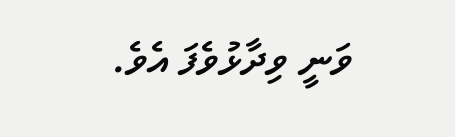ވަނީ ވިދާޅުވެފަ އެވެ.